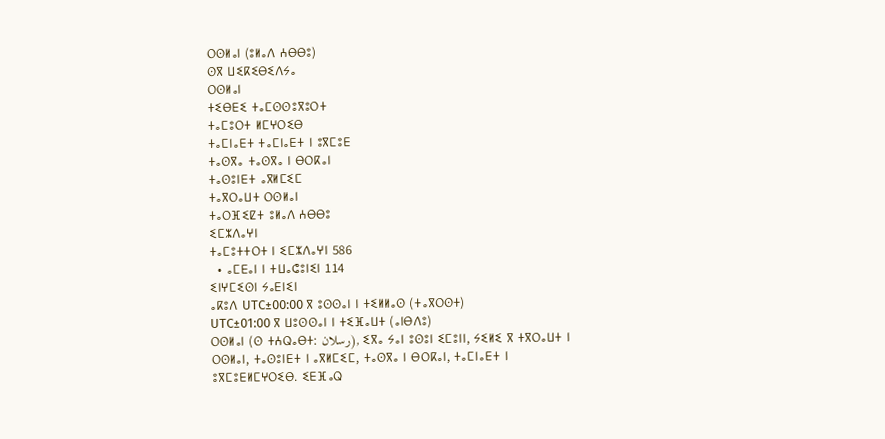ⵔⵙⵍⴰⵏ (ⵓⵍⴰⴷ ⵄⴱⴱⵓ)
ⵙⴳ ⵡⵉⴽⵉⴱⵉⴷⵢⴰ
ⵔⵙⵍⴰⵏ
ⵜⵉⴱⴹⵉ ⵜⴰⵎⵙⵙⵓⴳⵓⵔⵜ
ⵜⴰⵎⵓⵔⵜ ⵍⵎⵖⵔⵉⴱ
ⵜⴰⵎⵏⴰⴹⵜ ⵜⴰⵎⵏⴰⴹⵜ ⵏ ⵓⴳⵎⵓⴹ
ⵜⴰⵙⴳⴰ ⵜⴰⵙⴳⴰ ⵏ ⴱⵔⴽⴰⵏ
ⵜⴰⵙⵓⵏⴹⵜ ⴰⴳⵍⵎⵉⵎ
ⵜⴰⴳⵔⴰⵡⵜ ⵔⵙⵍⴰⵏ
ⵜⴰⵔⴼⵉⵇⵜ ⵓⵍⴰⴷ ⵄⴱⴱⵓ
ⵉⵎⵣⴷⴰⵖⵏ
ⵜⴰⵎⵓⵜⵜⵔⵜ ⵏ ⵉⵎⵣⴷⴰⵖⵏ 586
  • ⴰⵎⴹⴰⵏ ⵏ ⵜⵡⴰⵛⵓⵏⵉⵏ 114
ⵉⵏⵖⵎⵉⵙⵏ ⵢⴰⴹⵏⵉⵏ
ⴰⴽⵓⴷ UTC±00:00 ⴳ ⵓⵙⵙⴰⵏ ⵏ ⵜⵉⵍⵍⴰⵙ (ⵜⴰⴳⵔⵙⵜ)
UTC±01:00 ⴳ ⵡⵓⵙⵙⴰⵏ ⵏ ⵜⵉⴼⴰⵡⵜ (ⴰⵏⴱⴷⵓ)
ⵔⵙⵍⴰⵏ (ⵙ ⵜⵄⵕⴰⴱⵜ: رسلان), ⵉⴳⴰ ⵢⴰⵏ ⵓⵙⵓⵏ ⵉⵎⵓⵏⵏ, ⵢⵉⵍⵉ ⴳ ⵜⴳⵔⴰⵡⵜ ⵏ ⵔⵙⵍⴰⵏ, ⵜⴰⵙⵓⵏⴹⵜ ⵏ ⴰⴳⵍⵎⵉⵎ, ⵜⴰⵙⴳⴰ ⵏ ⴱⵔⴽⴰⵏ, ⵜⴰⵎⵏⴰⴹⵜ ⵏ ⵓⴳⵎⵓⴹⵍⵎⵖⵔⵉⴱ. ⵉⴹⴼⴰⵕ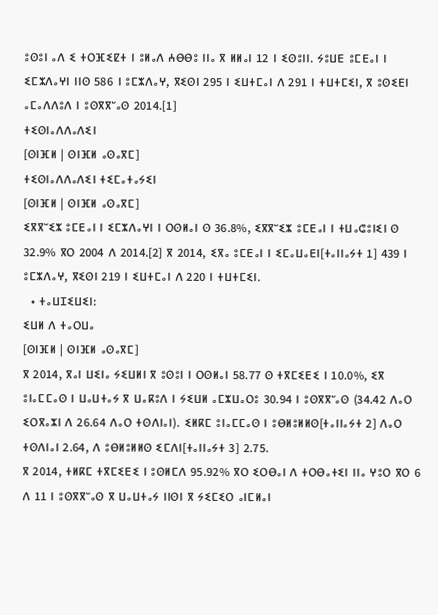ⵓⵙⵓⵏ ⴰⴷ ⵉ ⵜⵔⴼⵉⵇⵜ ⵏ ⵓⵍⴰⴷ ⵄⴱⴱⵓ ⵏⵏⴰ ⴳ ⵍⵍⴰⵏ 12 ⵏ ⵉⵙⵓⵏⵏ. ⵢⵓⵡⴹ ⵓⵎⴹⴰⵏ ⵏ ⵉⵎⵣⴷⴰⵖⵏ ⵏⵏⵙ 586 ⵏ ⵓⵎⵣⴷⴰⵖ, ⴳⵉⵙⵏ 295 ⵏ ⵉⵡⵜⵎⴰⵏ ⴷ 291 ⵏ ⵜⵡⵜⵎⵉⵏ, ⴳ ⵓⵙⵉⴹⵏ ⴰⵎⴰⴷⴷⵓⴷ ⵏ ⵓⵙⴳⴳⵯⴰⵙ 2014.[1]
ⵜⵉⵙⵏⴰⴷⴷⴰⴷⵉⵏ
[ⵙⵏⴼⵍ | ⵙⵏⴼⵍ ⴰⵙⴰⴳⵎ]
ⵜⵉⵙⵏⴰⴷⴷⴰⴷⵉⵏ ⵜⵉⵎⴰⵜⴰⵢⵉⵏ
[ⵙⵏⴼⵍ | ⵙⵏⴼⵍ ⴰⵙⴰⴳⵎ]
ⵉⴳⴳⵯⵉⵣ ⵓⵎⴹⴰⵏ ⵏ ⵉⵎⵣⴷⴰⵖⵏ ⵏ ⵔⵙⵍⴰⵏ ⵙ 36.8%, ⵉⴳⴳⵯⵉⵣ ⵓⵎⴹⴰⵏ ⵏ ⵜⵡⴰⵛⵓⵏⵉⵏ ⵙ 32.9% ⴳⵔ 2004 ⴷ 2014.[2] ⴳ 2014, ⵉⴳⴰ ⵓⵎⴹⴰⵏ ⵏ ⵉⵎⴰⵡⴰⴹⵏ[ⵜⴰⵏⵏⴰⵢⵜ 1] 439 ⵏ ⵓⵎⵣⴷⴰⵖ, ⴳⵉⵙⵏ 219 ⵏ ⵉⵡⵜⵎⴰⵏ ⴷ 220 ⵏ ⵜⵡⵜⵎⵉⵏ.
  • ⵜⴰⵡⵊⵉⵡⵉⵏ:
ⵉⵡⵍ ⴷ ⵜⴰⵔⵡⴰ
[ⵙⵏⴼⵍ | ⵙⵏⴼⵍ ⴰⵙⴰⴳⵎ]
ⴳ 2014, ⴳⴰⵏ ⵡⵉⵏⴰ ⵢⵉⵡⵍⵏ ⴳ ⵓⵙⵓⵏ ⵏ ⵔⵙⵍⴰⵏ 58.77 ⵙ ⵜⴳⵎⵉⴹⵉ ⵏ 10.0%, ⵉⴳ ⵓⵏⴰⵎⵎⴰⵙ ⵏ ⵡⴰⵡⵜⴰⵢ ⴳ ⵡⴰⴽⵓⴷ ⵏ ⵢⵉⵡⵍ ⴰⵎⵣⵡⴰⵔⵓ 30.94 ⵏ ⵓⵙⴳⴳⵯⴰⵙ (34.42 ⴷⴰⵔ ⵉⵔⴳⴰⵣⵏ ⴷ 26.64 ⴷⴰⵔ ⵜⵙⴷⵏⴰⵏ). ⵉⵍⴽⵎ ⵓⵏⴰⵎⵎⴰⵙ ⵏ ⵓⴱⵍⵓⵍⵍⵙ[ⵜⴰⵏⵏⴰⵢⵜ 2] ⴷⴰⵔ ⵜⵙⴷⵏⴰⵏ 2.64, ⴷ ⵓⴱⵍⵓⵍⵍⵙ ⵉⵎⴷⵏ[ⵜⴰⵏⵏⴰⵢⵜ 3] 2.75.
ⴳ 2014, ⵜⵍⴽⵎ ⵜⴳⵎⵉⴹⵉ ⵏ ⵓⵙⵍⵎⴷ 95.92% ⴳⵔ ⵉⵔⴱⴰⵏ ⴷ ⵜⵔⴱⴰⵜⵉⵏ ⵏⵏⴰ ⵖⵓⵔ ⴳⵔ 6 ⴷ 11 ⵏ ⵓⵙⴳⴳⵯⴰⵙ ⴳ ⵡⴰⵡⵜⴰⵢ ⵏⵏⵙⵏ ⴳ ⵢⵉⵎⵉⵔ ⴰⵏⵎⵍⴰⵏ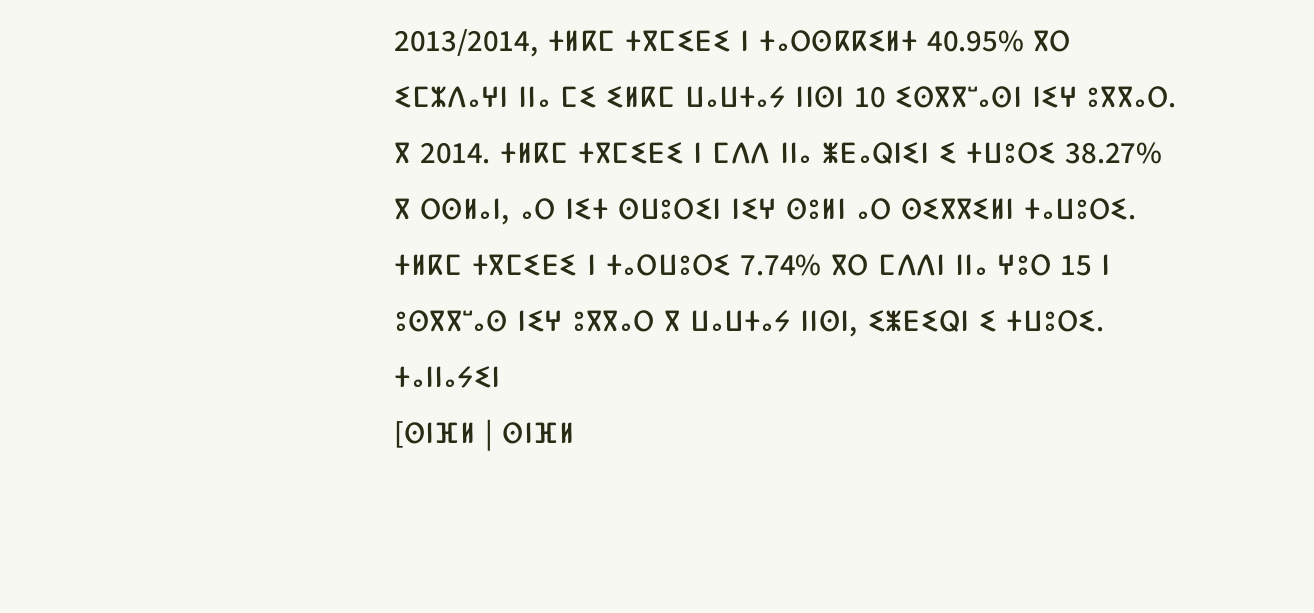2013/2014, ⵜⵍⴽⵎ ⵜⴳⵎⵉⴹⵉ ⵏ ⵜⴰⵔⵙⴽⴽⵉⵍⵜ 40.95% ⴳⵔ ⵉⵎⵣⴷⴰⵖⵏ ⵏⵏⴰ ⵎⵉ ⵉⵍⴽⵎ ⵡⴰⵡⵜⴰⵢ ⵏⵏⵙⵏ 10 ⵉⵙⴳⴳⵯⴰⵙⵏ ⵏⵉⵖ ⵓⴳⴳⴰⵔ.
ⴳ 2014. ⵜⵍⴽⵎ ⵜⴳⵎⵉⴹⵉ ⵏ ⵎⴷⴷ ⵏⵏⴰ ⵥⴹⴰⵕⵏⵉⵏ ⵉ ⵜⵡⵓⵔⵉ 38.27% ⴳ ⵔⵙⵍⴰⵏ, ⴰⵔ ⵏⵉⵜ ⵙⵡⵓⵔⵉⵏ ⵏⵉⵖ ⵙⵓⵍⵏ ⴰⵔ ⵙⵉⴳⴳⵉⵍⵏ ⵜⴰⵡⵓⵔⵉ. ⵜⵍⴽⵎ ⵜⴳⵎⵉⴹⵉ ⵏ ⵜⴰⵔⵡⵓⵔⵉ 7.74% ⴳⵔ ⵎⴷⴷⵏ ⵏⵏⴰ ⵖⵓⵔ 15 ⵏ ⵓⵙⴳⴳⵯⴰⵙ ⵏⵉⵖ ⵓⴳⴳⴰⵔ ⴳ ⵡⴰⵡⵜⴰⵢ ⵏⵏⵙⵏ, ⵉⵥⴹⵉⵕⵏ ⵉ ⵜⵡⵓⵔⵉ.
ⵜⴰⵏⵏⴰⵢⵉⵏ
[ⵙⵏⴼⵍ | ⵙⵏⴼⵍ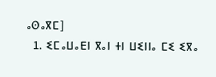ⴰⵙⴰⴳⵎ]
  1. ⵉⵎⴰⵡⴰⴹⵏ ⴳⴰⵏ ⵜⵏ ⵡⵉⵏⵏⴰ ⵎⵉ ⵉⴳⴰ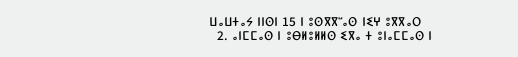ⵡⴰⵡⵜⴰⵢ ⵏⵏⵙⵏ 15 ⵏ ⵓⵙⴳⴳⵯⴰⵙ ⵏⵉⵖ ⵓⴳⴳⴰⵔ
  2. ⴰⵏⵎⵎⴰⵙ ⵏ ⵓⴱⵍⵓⵍⵍⵙ ⵉⴳⴰ ⵜ ⵓⵏⴰⵎⵎⴰⵙ ⵏ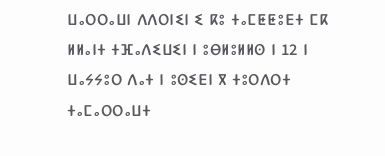ⵡⴰⵔⵔⴰⵡⵏ ⴷⴷⵔⵏⵉⵏ ⵉ ⴽⵓ ⵜⴰⵎⵟⵟⵓⴹⵜ ⵎⴽ ⵍⵍⴰⵏⵜ ⵜⴼⴰⴷⵉⵡⵉⵏ ⵏ ⵓⴱⵍⵓⵍⵍⵙ ⵏ 12 ⵏ ⵡⴰⵢⵢⵓⵔ ⴷⴰⵜ ⵏ ⵓⵙⵉⴹⵏ ⴳ ⵜⵓⵔⴷⵔⵜ ⵜⴰⵎⴰⵔⵔⴰⵡⵜ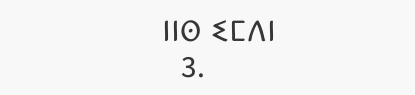ⵏⵏⵙ ⵉⵎⴷⵏ
  3.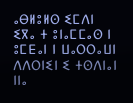ⴰⴱⵍⵓⵍⵙ ⵉⵎⴷⵏ ⵉⴳⴰ ⵜ ⵓⵏⴰⵎⵎⴰⵙ ⵏ ⵓⵎⴹⴰⵏ ⵏ ⵡⴰⵔⵔⴰⵡⵏ ⴷⴷⵔⵏⵉⵏ ⵉ ⵜⵙⴷⵏⴰⵏ ⵏⵏⴰ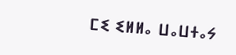ⵎⵉ ⵉⵍⵍⴰ ⵡⴰⵡⵜⴰⵢ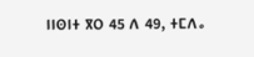ⵏⵏⵙⵏⵜ ⴳⵔ 45 ⴷ 49, ⵜⵎⴷⴰ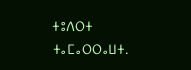ⵜⵓⴷⵔⵜ ⵜⴰⵎⴰⵔⵔⴰⵡⵜ.